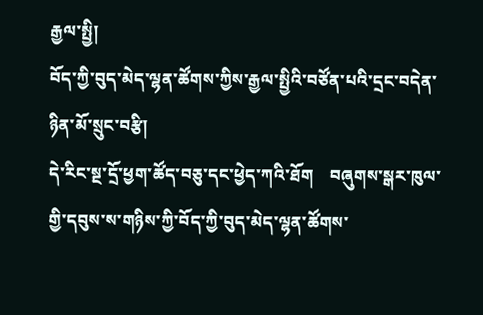རྒྱལ་སྤྱི།
བོད་ཀྱི་བུད་མེད་ལྷན་ཚོགས་ཀྱིས་རྒྱལ་སྤྱིའི་བཙོན་པའི་དྲང་བདེན་ཉིན་མོ་སྲུང་བརྩི།
དེ་རིང་སྔ་དྲོ་ཕྱག་ཚོད་བཅུ་དང་ཕྱེད་ཀའི་ཐོག    བཞུགས་སྒར་ཁུལ་གྱི་དབུས་ས་གཉིས་ཀྱི་བོད་ཀྱི་བུད་མེད་ལྷན་ཚོགས་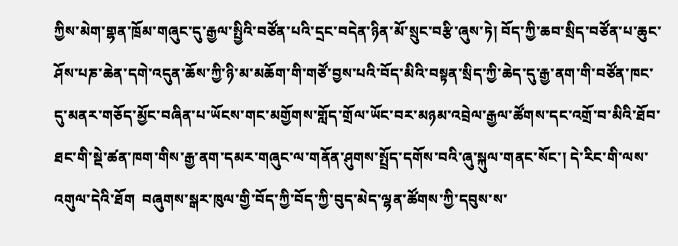ཀྱིས་མེག་གྷན་ཁྲོམ་གཞུང་དུ་རྒྱལ་སྤྱིའི་བཙོན་པའི་དྲང་བདེན་ཉིན་མོ་སྲུང་བརྩི་ཞུས་ཏེ། བོད་ཀྱི་ཆབ་སྲིད་བཙོན་པ་ཆུང་ཤོས་པཎ་ཆེན་དགེ་འདུན་ཆོས་ཀྱི་ཉི་མ་མཆོག་གི་གཙོ་བྱས་པའི་བོད་མིའི་བསྟན་སྲིད་ཀྱི་ཆེད་དུ་རྒྱ་ནག་གི་བཙོན་ཁང་དུ་མནར་གཅོད་མྱོང་བཞིན་པ་ཡོངས་གང་མགྱོགས་གློད་གྲོལ་ཡོང་བར་མཉམ་འབྲེལ་རྒྱལ་ཚོགས་དང་འགྲོ་བ་མིའི་ཐོབ་ཐང་གི་སྡེ་ཚན་ཁག་གིས་རྒྱ་ནག་དམར་གཞུང་ལ་གནོན་ཤུགས་སྤྲོད་དགོས་བའི་ཞུ་སྐུལ་གནང་སོང་། དེ་རིང་གི་ལས་འགུལ་དེའི་ཐོག  བཞུགས་སྒར་ཁུལ་གྱི་བོད་ཀྱི་བོད་ཀྱི་བུད་མེད་ལྷན་ཚོགས་ཀྱི་དབུས་ས་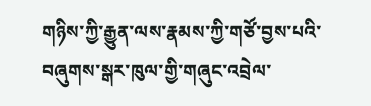གཉིས་ཀྱི་རྒྱུན་ལས་རྣམས་ཀྱི་གཙོ་བྱས་པའི་བཞུགས་སྒར་ཁུལ་གྱི་གཞུང་འབྲེལ་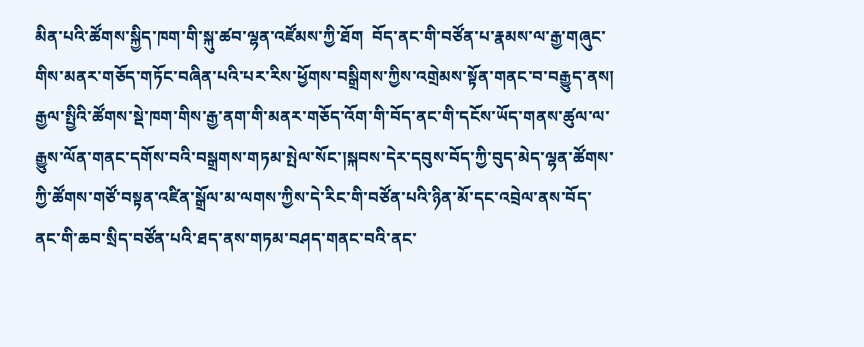མིན་པའི་ཚོགས་སྐྱིད་ཁག་གི་སྐུ་ཚབ་ལྷན་འཛོམས་ཀྱི་ཐོག  བོད་ནང་གི་བཙོན་པ་རྣམས་ལ་རྒྱ་གཞུང་གིས་མནར་གཅོད་གཏོང་བཞིན་པའི་པར་རིས་ཕྱོགས་བསྒྲིགས་ཀྱིས་འགྲེམས་སྟོན་གནང་བ་བརྒྱུད་ནས། རྒྱལ་སྤྱིའི་ཚོགས་སྡེ་ཁག་གིས་རྒྱ་ནག་གི་མནར་གཅོད་འོག་གི་བོད་ནང་གི་དངོས་ཡོད་གནས་ཚུལ་ལ་རྒྱུས་ལོན་གནང་དགོས་བའི་བསྒྲགས་གཏམ་སྤེལ་སོང་།སྐབས་དེར་དབུས་བོད་ཀྱི་བུད་མེད་ལྷན་ཚོགས་ཀྱི་ཚོགས་གཙོ་བསྟན་འཛིན་སྒྲོལ་མ་ལགས་ཀྱིས་དེ་རིང་གི་བཙོན་པའི་ཉིན་མོ་དང་འབྲེལ་ནས་བོད་ནང་གི་ཆབ་སྲིད་བཙོན་པའི་ཐད་ནས་གཏམ་བཤད་གནང་བའི་ནང་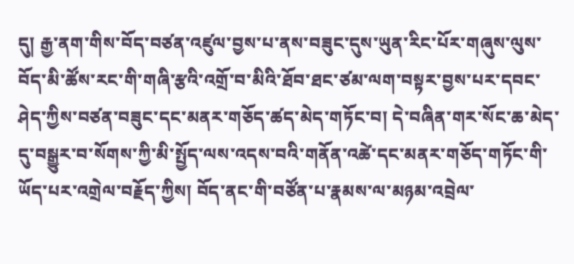དུ། རྒྱ་ནག་གིས་བོད་བཙན་འཛུལ་བྱས་པ་ནས་བཟུང་དུས་ཡུན་རིང་པོར་གཞུས་ལུས་བོད་མི་ཚོས་རང་གི་གཞི་རྩའི་འགྲོ་བ་མིའི་ཐོབ་ཐང་ཙམ་ལག་བསྟར་བྱས་པར་དབང་ཤེད་ཀྱིས་བཙན་བཟུང་དང་མནར་གཅོད་ཚད་མེད་གཏོང་བ། དེ་བཞིན་གར་སོང་ཆ་མེད་དུ་བསྒྱུར་བ་སོགས་ཀྱི་མི་སྤྱོད་ལས་འདས་བའི་གནོན་འཚེ་དང་མནར་གཅོད་གཏོང་གི་ཡོད་པར་འགྲེལ་བརྗོད་ཀྱིས། བོད་ནང་གི་བཙོན་པ་རྣམས་ལ་མཉམ་འབྲེལ་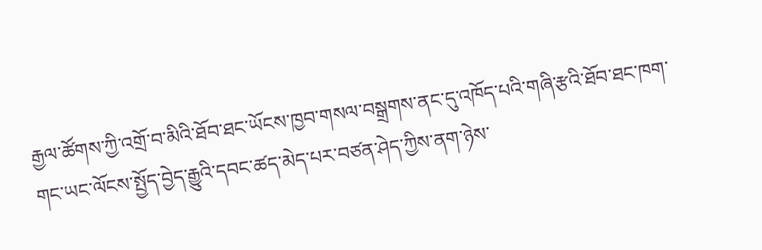རྒྱལ་ཚོགས་ཀྱི་འགྲོ་བ་མིའི་ཐོབ་ཐང་ཡོངས་ཁྱབ་གསལ་བསྒྲགས་ནང་དུ་འཁོད་པའི་གཞི་རྩའི་ཐོབ་ཐང་ཁག་གང་ཡང་ལོངས་སྤྱོད་བྱེད་རྒྱུའི་དབང་ཚད་མེད་པར་བཙན་ཤེད་ཀྱིས་ནག་ཉེས་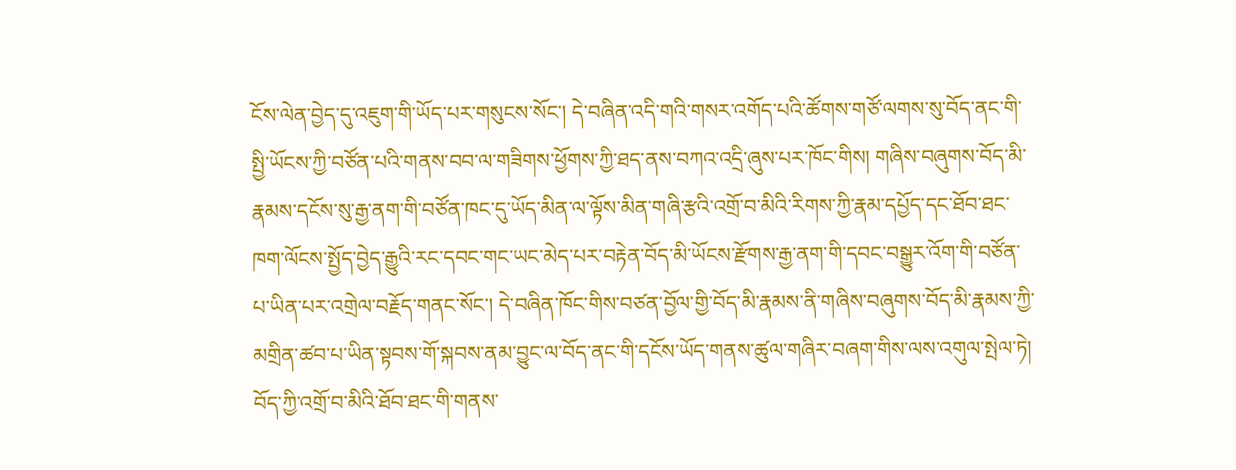ངོས་ལེན་བྱེད་དུ་འཇུག་གི་ཡོད་པར་གསུངས་སོང་། དེ་བཞིན་འདི་གའི་གསར་འགོད་པའི་ཚོགས་གཙོ་ལགས་སུ་བོད་ནང་གི་སྤྱི་ཡོངས་ཀྱི་བཙོན་པའི་གནས་བབ་ལ་གཟིགས་ཕྱོགས་ཀྱི་ཐད་ནས་བཀའ་འདྲི་ཞུས་པར་ཁོང་གིས། གཞིས་བཞུགས་བོད་མི་རྣམས་དངོས་སུ་རྒྱ་ནག་གི་བཙོན་ཁང་དུ་ཡོད་མིན་ལ་ལྟོས་མིན་གཞི་རྩའི་འགྲོ་བ་མིའི་རིགས་ཀྱི་རྣམ་དཔྱོད་དང་ཐོབ་ཐང་ཁག་ལོངས་སྤྱོད་བྱེད་རྒྱུའི་རང་དབང་གང་ཡང་མེད་པར་བརྟེན་བོད་མི་ཡོངས་རྫོགས་རྒྱ་ནག་གི་དབང་བསྒྱུར་འོག་གི་བཙོན་པ་ཡིན་པར་འགྲེལ་བརྗོད་གནང་སོང་། དེ་བཞིན་ཁོང་གིས་བཙན་བྱོལ་གྱི་བོད་མི་རྣམས་ནི་གཞིས་བཞུགས་བོད་མི་རྣམས་ཀྱི་མགྲིན་ཚབ་པ་ཡིན་སྟབས་གོ་སྐབས་ནམ་བྱུང་ལ་བོད་ནང་གི་དངོས་ཡོད་གནས་ཚུལ་གཞིར་བཞག་གིས་ལས་འགུལ་སྤེལ་ཏེ། བོད་ཀྱི་འགྲོ་བ་མིའི་ཐོབ་ཐང་གི་གནས་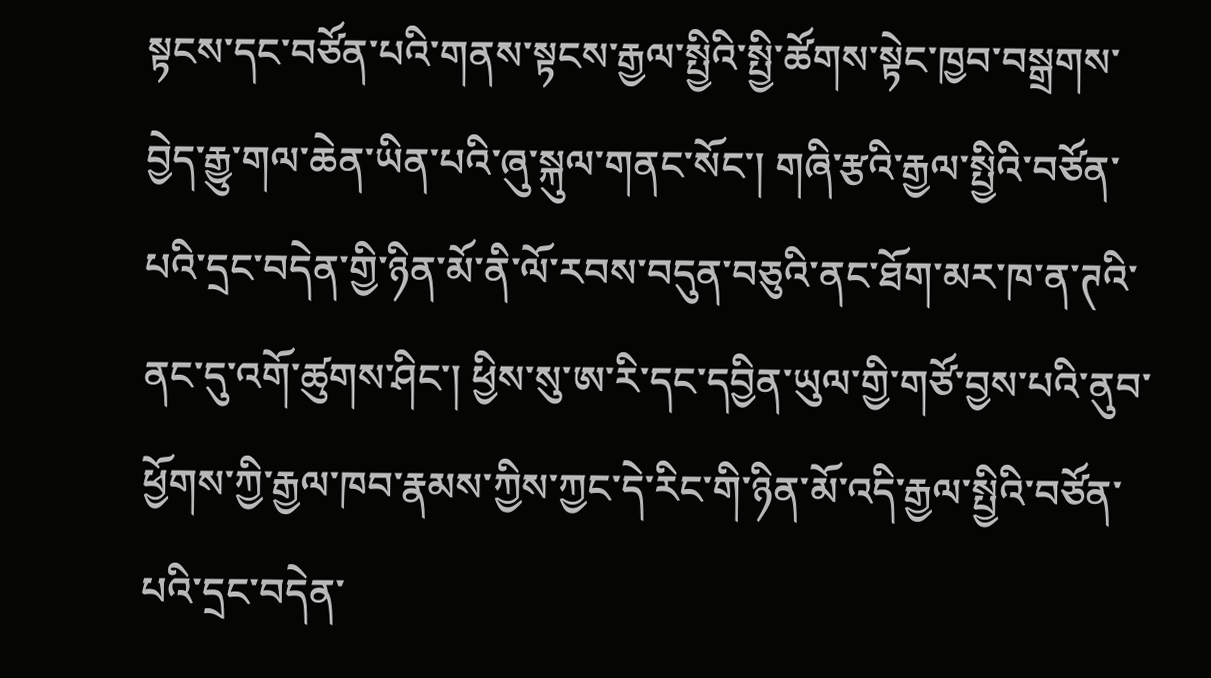སྟངས་དང་བཙོན་པའི་གནས་སྟངས་རྒྱལ་སྤྱིའི་སྤྱི་ཚོགས་སྟེང་ཁྱབ་བསྒྲགས་བྱེད་རྒྱུ་གལ་ཆེན་ཡིན་པའི་ཞུ་སྐུལ་གནང་སོང་། གཞི་རྩའི་རྒྱལ་སྤྱིའི་བཙོན་པའི་དྲང་བདེན་གྱི་ཉིན་མོ་ནི་ལོ་རབས་བདུན་བཅུའི་ནང་ཐོག་མར་ཁ་ན་ཊའི་ནང་དུ་འགོ་ཚུགས་ཤིང་། ཕྱིས་སུ་ཨ་རི་དང་དབྱིན་ཡུལ་གྱི་གཙོ་བྱས་པའི་ནུབ་ཕྱོགས་ཀྱི་རྒྱལ་ཁབ་རྣམས་ཀྱིས་ཀྱང་དེ་རིང་གི་ཉིན་མོ་འདི་རྒྱལ་སྤྱིའི་བཙོན་པའི་དྲང་བདེན་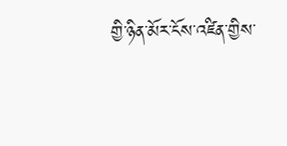གྱི་ཉིན་མོར་ངོས་འཛིན་གྱིས་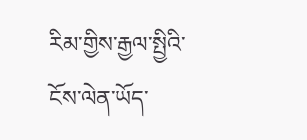རིམ་གྱིས་རྒྱལ་སྤྱིའི་ངོས་ལེན་ཡོད་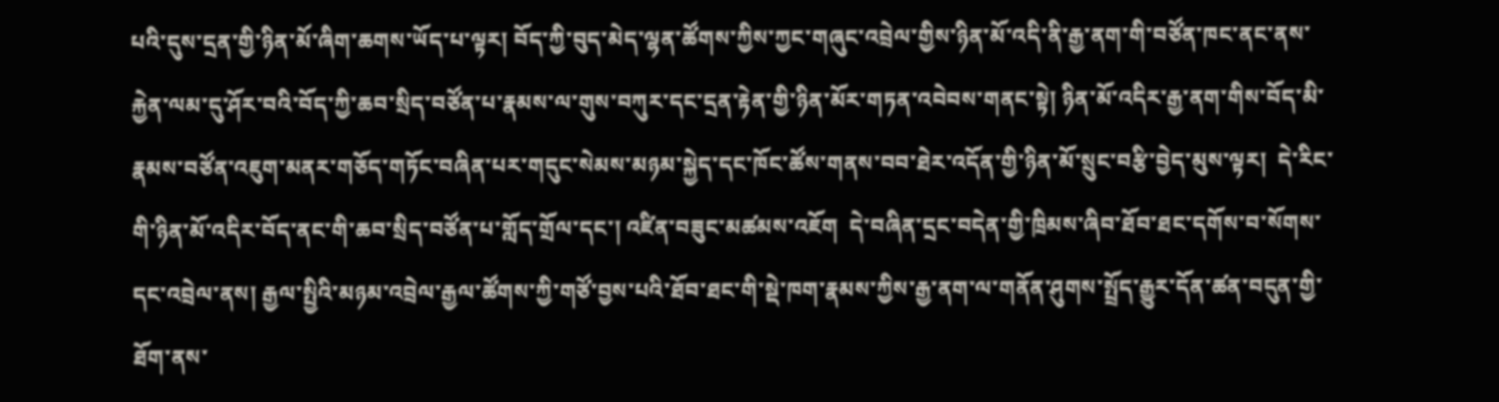པའི་དུས་དྲན་གྱི་ཉིན་མོ་ཞིག་ཆགས་ཡོད་པ་ལྟར། བོད་ཀྱི་བུད་མེད་ལྷན་ཚོགས་ཀྱིས་ཀྱང་གཞུང་འབྲེལ་གྱིས་ཉིན་མོ་འདི་ནི་རྒྱ་ནག་གི་བཙོན་ཁང་ནང་ནས་རྐྱེན་ལམ་དུ་ཤོར་བའི་བོད་ཀྱི་ཆབ་སྲིད་བཙོན་པ་རྣམས་ལ་གུས་བཀུར་དང་དྲན་རྟེན་གྱི་ཉིན་མོར་གཏན་འབེབས་གནང་སྟེ། ཉིན་མོ་འདིར་རྒྱ་ནག་གིས་བོད་མི་རྣམས་བཙོན་འཇུག་མནར་གཅོད་གཏོང་བཞིན་པར་གདུང་སེམས་མཉམ་སྐྱེད་དང་ཁོང་ཚོས་གནས་བབ་ཐེར་འདོན་གྱི་ཉིན་མོ་སྲུང་བརྩི་བྱེད་མུས་ལྟར།  དེ་རིང་གི་ཉིན་མོ་འདིར་བོད་ནང་གི་ཆབ་སྲིད་བཙོན་པ་གློད་གྲོལ་དང་། འཛིན་བཟུང་མཚམས་འཇོག  དེ་བཞིན་དྲང་བདེན་གྱི་ཁྲིམས་ཞིབ་ཐོབ་ཐང་དགོས་བ་སོགས་དང་འབྲེལ་ནས། རྒྱལ་སྤྱིའི་མཉམ་འབྲེལ་རྒྱལ་ཚོགས་ཀྱི་གཙོ་བྱས་པའི་ཐོབ་ཐང་གི་སྡེ་ཁག་རྣམས་ཀྱིས་རྒྱ་ནག་ལ་གནོན་ཤུགས་སྤྲོད་རྒྱུར་དོན་ཚན་བདུན་གྱི་ཐོག་ནས་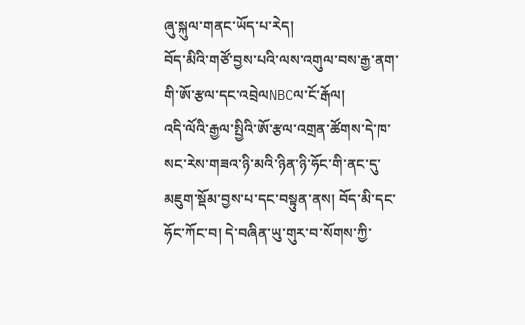ཞུ་སྐུལ་གནང་ཡོད་པ་རེད།
བོད་མིའི་གཙོ་བྱས་པའི་ལས་འགུལ་བས་རྒྱ་ནག་གི་ཨོ་རྩལ་དང་འབྲེལNBCལ་ངོ་རྒོལ།
འདི་ལོའི་རྒྱལ་སྤྱིའི་ཨོ་རྩལ་འགྲན་ཚོགས་དེ་ཁ་སང་རེས་གཟའ་ཉི་མའི་ཉིན་ཉི་ཧོང་གི་ནང་དུ་མཇུག་སྡོམ་བྱས་པ་དང་བསྟུན་ནས། བོད་མི་དང་ཧོང་ཀོང་བ། དེ་བཞིན་ཡུ་གུར་བ་སོགས་ཀྱི་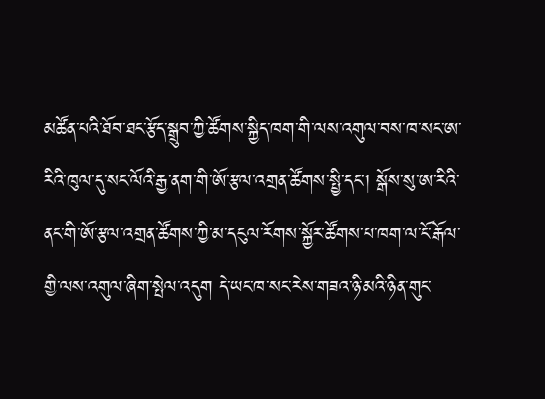མཚོན་པའི་ཐོབ་ཐང་རྩོད་སྒྲུབ་ཀྱི་ཚོགས་སྐྱིད་ཁག་གི་ལས་འགུལ་བས་ཁ་སང་ཨ་རིའི་ཁུལ་དུ་སང་ལོའི་རྒྱ་ནག་གི་ཨོ་རྩལ་འགྲན་ཚོགས་སྤྱི་དང་། སྒོས་སུ་ཨ་རིའི་ནང་གི་ཨོ་རྩལ་འགྲན་ཚོགས་ཀྱི་མ་དངུལ་རོགས་སྐྱོར་ཚོགས་པ་ཁག་ལ་ངོ་རྒོལ་གྱི་ལས་འགུལ་ཞིག་སྤེལ་འདུག དེ་ཡང་ཁ་སང་རེས་གཟའ་ཉི་མའི་ཉིན་གུང་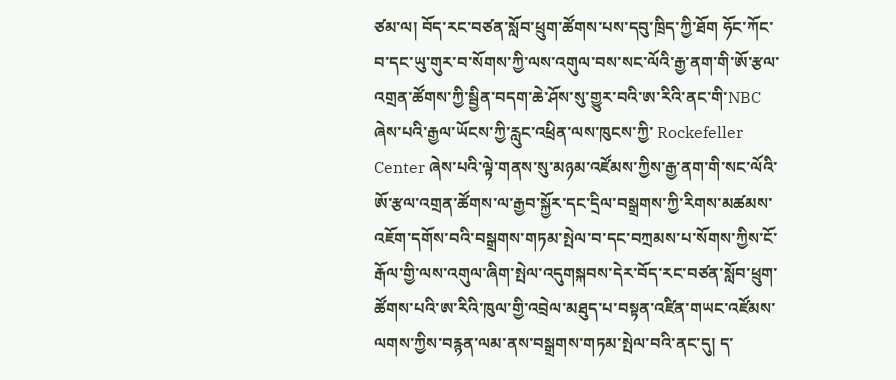ཙམ་ལ། བོད་རང་བཙན་སློབ་ཕྲུག་ཚོགས་པས་དབུ་ཁྲིད་ཀྱི་ཐོག ཧོང་ཀོང་བ་དང་ཡུ་གུར་བ་སོགས་ཀྱི་ལས་འགུལ་བས་སང་ལོའི་རྒྱ་ནག་གི་ཨོ་རྩལ་འགྲན་ཚོགས་ཀྱི་སྦྱིན་བདག་ཆེ་ཤོས་སུ་གྱུར་བའི་ཨ་རིའི་ནང་གི་NBC ཞེས་པའི་རྒྱལ་ཡོངས་ཀྱི་རླུང་འཕྲིན་ལས་ཁུངས་ཀྱི་ Rockefeller Center ཞེས་པའི་ལྟེ་གནས་སུ་མཉམ་འཛོམས་ཀྱིས་རྒྱ་ནག་གི་སང་ལོའི་ཨོ་རྩལ་འགྲན་ཚོགས་ལ་རྒྱབ་སྐྱོར་དང་དྲིལ་བསྒྲགས་ཀྱི་རིགས་མཚམས་འཇོག་དགོས་བའི་བསྒྲགས་གཏམ་སྤེལ་བ་དང་བཀྲམས་པ་སོགས་ཀྱིས་ངོ་རྒོལ་གྱི་ལས་འགུལ་ཞིག་སྤེལ་འདུགསྐབས་དེར་བོད་རང་བཙན་སློབ་ཕྲུག་ཚོགས་པའི་ཨ་རིའི་ཁུལ་གྱི་འབྲེལ་མཐུད་པ་བསྟན་འཛིན་གཡང་འཛོམས་ལགས་ཀྱིས་བརྙན་ལམ་ནས་བསྒྲགས་གཏམ་སྤེལ་བའི་ནང་དུ། ད་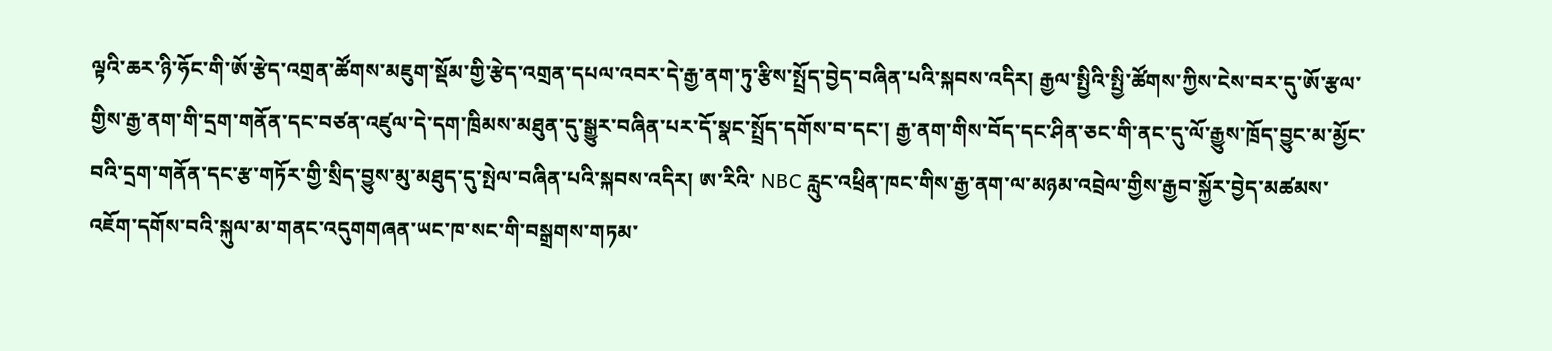ལྟའི་ཆར་ཉི་ཧོང་གི་ཨོ་རྩེད་འགྲན་ཚོགས་མཇུག་སྡོམ་གྱི་རྩེད་འགྲན་དཔལ་འབར་དེ་རྒྱ་ནག་ཏུ་རྩིས་སྤྲོད་བྱེད་བཞིན་པའི་སྐབས་འདིར། རྒྱལ་སྤྱིའི་སྤྱི་ཚོགས་ཀྱིས་ངེས་བར་དུ་ཨོ་རྩལ་གྱིས་རྒྱ་ནག་གི་དྲག་གནོན་དང་བཙན་འཛུལ་དེ་དག་ཁྲིམས་མཐུན་དུ་སྒྱུར་བཞིན་པར་དོ་སྣང་སྤྲོད་དགོས་བ་དང་། རྒྱ་ནག་གིས་བོད་དང་ཤིན་ཅང་གི་ནང་དུ་ལོ་རྒྱུས་ཁྲོད་བྱུང་མ་མྱོང་བའི་དྲག་གནོན་དང་རྩ་གཏོར་གྱི་སྲིད་བྱུས་མུ་མཐུད་དུ་སྤེལ་བཞིན་པའི་སྐབས་འདིར། ཨ་རིའི་ NBC རླུང་འཕྲིན་ཁང་གིས་རྒྱ་ནག་ལ་མཉམ་འབྲེལ་གྱིས་རྒྱབ་སྐྱོར་བྱེད་མཚམས་འཇོག་དགོས་བའི་སྐུལ་མ་གནང་འདུགགཞན་ཡང་ཁ་སང་གི་བསྒྲགས་གཏམ་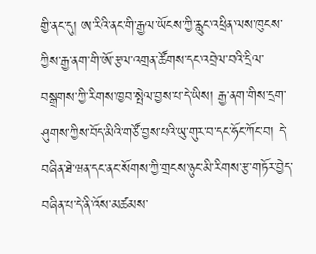གྱི་ནང་དུ། ཨ་རིའི་ནང་གི་རྒྱལ་ཡོངས་ཀྱི་རླུང་འཕྲིན་ལས་ཁུངས་ཀྱིས་རྒྱ་ནག་གི་ཨོ་རྩལ་འགྲན་ཚོགས་དང་འབྲེལ་བའི་དྲིལ་བསྒྲགས་ཀྱི་རིགས་ཁྱབ་སྤེལ་བྱས་པ་དེ་ཡིས། རྒྱ་ནག་གིས་དྲག་ཤུགས་ཀྱིས་བོད་མིའི་གཙོ་བྱས་པའི་ཡུ་གུར་བ་དང་ཧོང་ཀོང་བ། དེ་བཞིན་ཐེ་ཝན་དང་ནང་སོགས་ཀྱི་གྲངས་ཉུང་མི་རིགས་རྩ་གཏོར་བྱེད་བཞིན་པ་དེ་ནི་འོས་མཚམས་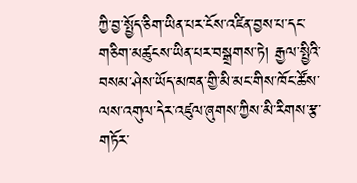ཀྱི་བྱ་སྤྱོད་ཅིག་ཡིན་པར་ངོས་འཛིན་བྱས་པ་དང་གཅིག་མཚུངས་ཡིན་པར་བསྒྲགས་ཏེ། རྒྱལ་སྤྱིའི་བསམ་ཤེས་ཡོད་མཁན་གྱི་མི་མང་གིས་ཁོང་ཚོས་ལས་འགུལ་དེར་འཛུལ་ཞུགས་ཀྱིས་མི་རིགས་རྩ་གཏོར་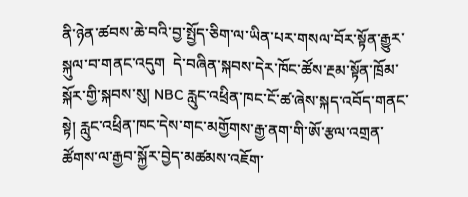ནི་ཉེན་ཚབས་ཆེ་བའི་བྱ་སྤྱོད་ཅིག་ལ་ཡིན་པར་གསལ་བོར་སྟོན་རྒྱུར་སྐུལ་བ་གནང་འདུག  དེ་བཞིན་སྐབས་དེར་ཁོང་ཚོས་རྔམ་སྟོན་ཁྲོམ་སྐོར་གྱི་སྐབས་སུ། NBC རླུང་འཕྲིན་ཁང་ངོ་ཚ་ཞེས་སྐད་འབོད་གནང་སྟེ། རླུང་འཕྲིན་ཁང་དེས་གང་མགྱོགས་རྒྱ་ནག་གི་ཨོ་རྩལ་འགྲན་ཚོགས་ལ་རྒྱབ་སྐྱོར་བྱེད་མཚམས་འཇོག་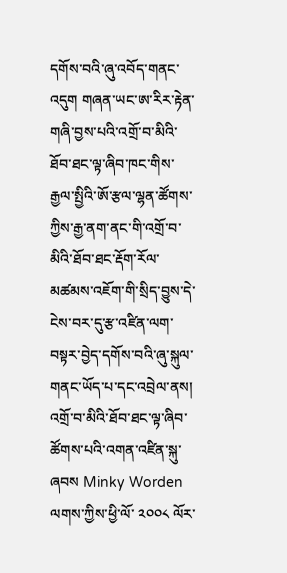དགོས་བའི་ཞུ་འབོད་གནང་འདུག གཞན་ཡང་ཨ་རིར་རྟེན་གཞི་བྱས་པའི་འགྲོ་བ་མིའི་ཐོབ་ཐང་ལྟ་ཞིབ་ཁང་གིས་རྒྱལ་སྤྱིའི་ཨོ་རྩལ་ལྷན་ཚོགས་ཀྱིས་རྒྱ་ནག་ནང་གི་འགྲོ་བ་མིའི་ཐོབ་ཐང་རྡོག་རོལ་མཚམས་འཇོག་གི་སྲིད་བྱུས་དེ་ངེས་བར་དུ་རྩ་འཛིན་ལག་བསྟར་བྱེད་དགོས་བའི་ཞུ་སྐུལ་གནང་ཡོད་པ་དང་འབྲེལ་ནས། འགྲོ་བ་མིའི་ཐོབ་ཐང་ལྟ་ཞིབ་ཚོགས་པའི་འགན་འཛིན་སྐུ་ཞབས Minky Worden ལགས་ཀྱིས་ཕྱི་ལོ་ ༢༠༠༨ ལོར་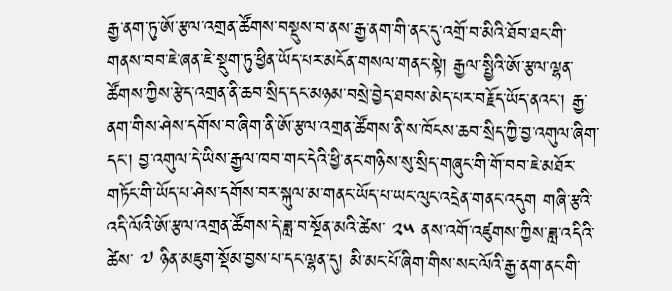རྒྱ་ནག་ཏུ་ཨོ་རྩལ་འགྲན་ཚོགས་བསྡུས་བ་ནས་རྒྱ་ནག་གི་ནང་དུ་འགྲོ་བ་མིའི་ཐོབ་ཐང་གི་གནས་བབ་ཇེ་ཞན་ཇེ་སྡུག་ཏུ་ཕྱིན་ཡོད་པར་མངོན་གསལ་གནང་སྟེ། རྒྱལ་སྤྱིའི་ཨོ་རྩལ་ལྷན་ཚོགས་ཀྱིས་རྩེད་འགྲན་ནི་ཆབ་སྲིད་དང་མཉམ་བསྲེ་བྱེད་ཐབས་མེད་པར་བརྗོད་ཡོད་ནའང་། རྒྱ་ནག་གིས་ཤེས་དགོས་བ་ཞིག་ནི་ཨོ་རྩལ་འགྲན་ཚོགས་ནི་ས་ཁོངས་ཆབ་སྲིད་ཀྱི་བྱ་འགུལ་ཞིག་དང་། བྱ་འགུལ་དེ་ཡིས་རྒྱལ་ཁབ་གང་དེའི་ཕྱི་ནང་གཉིས་སུ་སྲིད་གཞུང་གི་གོ་བབ་ཇེ་མཐོར་གཏོང་གི་ཡོད་པ་ཤེས་དགོས་བར་སྐུལ་མ་གནང་ཡོད་པ་ཡང་ལུང་འདྲེན་གནང་འདུག གཞི་རྩའི་འདི་ལོའི་ཨོ་རྩལ་འགྲན་ཚོགས་དེ་ཟླ་བ་སྔོན་མའི་ཚེས་ ༢༥ ནས་འགོ་འཛུགས་ཀྱིས་ཟླ་འདིའི་ཚེས་ ༧ ཉིན་མཇུག་སྡོམ་བྱས་པ་དང་ལྷན་དུ། མི་མང་པོ་ཞིག་གིས་སང་ལོའི་རྒྱ་ནག་ནང་གི་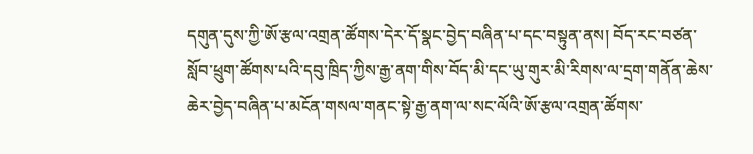དགུན་དུས་ཀྱི་ཨོ་རྩལ་འགྲན་ཚོགས་དེར་དོ་སྣང་བྱེད་བཞིན་པ་དང་བསྟུན་ནས། བོད་རང་བཙན་སློབ་ཕྲུག་ཚོགས་པའི་དབུ་ཁྲིད་ཀྱིས་རྒྱ་ནག་གིས་བོད་མི་དང་ཡུ་གུར་མི་རིགས་ལ་དྲག་གནོན་ཆེས་ཆེར་བྱེད་བཞིན་པ་མངོན་གསལ་གནང་སྟེ་རྒྱ་ནག་ལ་སང་ལོའི་ཨོ་རྩལ་འགྲན་ཚོགས་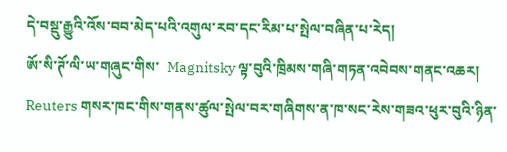དེ་བསྡུ་རྒྱུའི་འོས་བབ་མེད་པའི་འགུལ་རབ་དང་རིམ་པ་སྤེལ་བཞིན་པ་རེད།
ཨོ་སི་ཊོ་ལི་ཡ་གཞུང་གིས་  Magnitsky ལྟ་བུའི་ཁྲིམས་གཞི་གཏན་འབེབས་གནང་འཆར།
Reuters གསར་ཁང་གིས་གནས་ཚུལ་སྤེལ་བར་གཞིགས་ན་ཁ་སང་རེས་གཟའ་ཕུར་བུའི་ཉིན་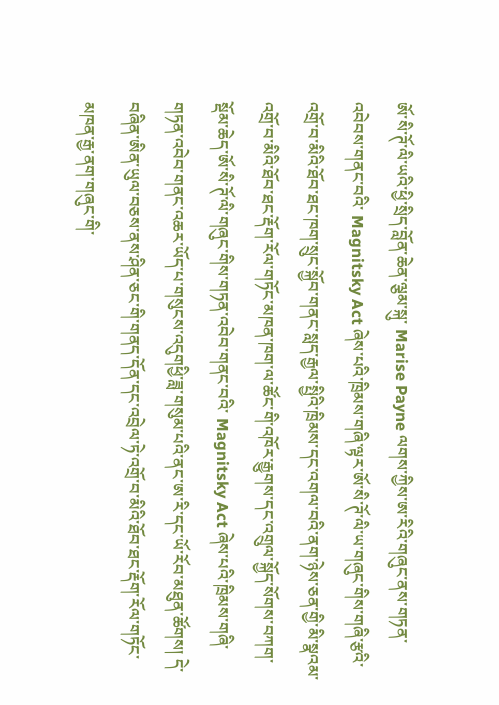ཨོ་སི་ཊོ་ལི་ཡའི་ཕྱི་སྲིད་བློན་ཆེན་ལྕམ་སྐུ་ Marise Payne ལགས་ཀྱིས་ཨ་རིའི་གཞུང་ནས་གཏན་འབེབས་གནང་བའི་ Magnitsky Act ཞེས་པའི་ཁྲིམས་གཞི་ལྟར་ཨོ་སི་ཊོ་ལི་ཡ་གཞུང་གིས་གཞི་རྩའི་འགྲོ་བ་མིའི་ཐོབ་ཐང་ཁག་སྲུང་སྐྱོབ་གནང་སླད་རྒྱལ་སྤྱིའི་ཁྲིམས་དང་འགལ་བའི་ནག་ཉེས་ཅན་གྱི་མི་སྣའམ་འགྲོ་བ་མིའི་ཐོབ་ཐང་རྡོག་རོལ་གཏོང་མཁན་ཁག་ལ་ཚོང་གི་འཁོར་རྒྱུགས་དང་འགྲུལ་སྐྱོད་སོགས་བཀག་སྡོམ་ཆེད་ཨོ་སི་ཊོ་ལི་གཞུང་གིས་གཏན་འབེབ་གནང་བའི་ Magnitsky Act ཞེས་པའི་ཁྲིམས་གཞི་གཏན་འབེབ་གནང་འཆར་ཡོད་པ་གསུངས་འདུགཕྱི་ཟླ་གསུམ་པའི་ནང་ཨ་རི་དང་ཡོ་རོབ་མཐུན་ཚོགས། དེ་བཞིན་ཨིན་ཡུལ་བཅས་ནས་ཤིན་ཅང་གི་གནད་དོན་དང་འབྲེལ་ཏེ་འགྲོ་བ་མིའི་ཐོབ་ཐང་རྡོག་རོལ་གཏོང་མཁན་རྒྱ་ནག་གཞུང་གི་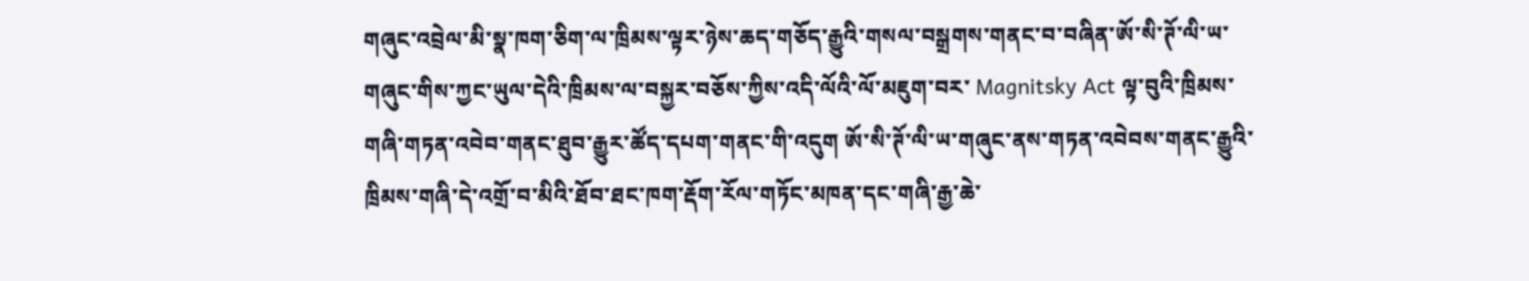གཞུང་འབྲེལ་མི་སྣ་ཁག་ཅིག་ལ་ཁྲིམས་ལྟར་ཉེས་ཆད་གཅོད་རྒྱུའི་གསལ་བསྒྲགས་གནང་བ་བཞིན་ཨོ་སི་ཊོ་ལི་ཡ་གཞུང་གིས་ཀྱང་ཡུལ་དེའི་ཁྲིམས་ལ་བསྐྱར་བཅོས་ཀྱིས་འདི་ལོའི་ལོ་མཇུག་བར་ Magnitsky Act ལྟ་བུའི་ཁྲིམས་གཞི་གཏན་འབེབ་གནང་ཐུབ་རྒྱུར་ཚོད་དཔག་གནང་གི་འདུག ཨོ་སི་ཊོ་ལི་ཡ་གཞུང་ནས་གཏན་འབེབས་གནང་རྒྱུའི་ཁྲིམས་གཞི་དེ་འགྲོ་བ་མིའི་ཐོབ་ཐང་ཁག་རྡོག་རོལ་གཏོང་མཁན་དང་གཞི་རྒྱ་ཆེ་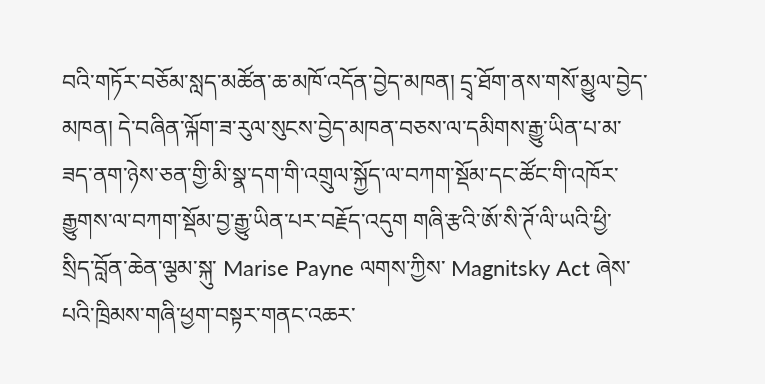བའི་གཏོར་བཅོམ་སླད་མཚོན་ཆ་མཁོ་འདོན་བྱེད་མཁན། དྲྭ་ཐོག་ནས་གསོ་མྱུལ་བྱེད་མཁན། དེ་བཞིན་ལྐོག་ཟ་རུལ་སུངས་བྱེད་མཁན་བཅས་ལ་དམིགས་རྒྱུ་ཡིན་པ་མ་ཟད་ནག་ཉེས་ཅན་གྱི་མི་སྣ་དག་གི་འགྲུལ་སྐྱོད་ལ་བཀག་སྡོམ་དང་ཚོང་གི་འཁོར་རྒྱུགས་ལ་བཀག་སྡོམ་བྱ་རྒྱུ་ཡིན་པར་བརྗོད་འདུག གཞི་རྩའི་ཨོ་སི་ཊོ་ལི་ཡའི་ཕྱི་སྲིད་བློན་ཆེན་ལྕམ་སྐུ་ Marise Payne ལགས་ཀྱིས་ Magnitsky Act ཞེས་པའི་ཁྲིམས་གཞི་ཕྱག་བསྟར་གནང་འཆར་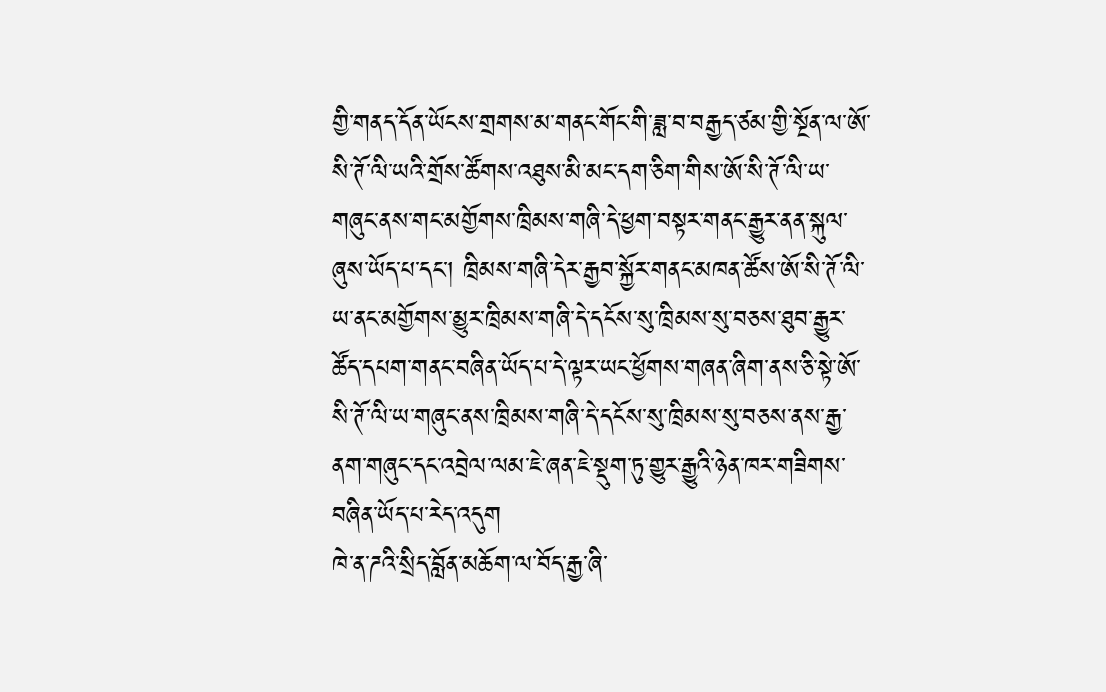གྱི་གནད་དོན་ཡོངས་གྲགས་མ་གནང་གོང་གི་ཟླ་བ་བརྒྱད་ཙམ་གྱི་སྔོན་ལ་ཨོ་སི་ཊོ་ལི་ཡའི་གྲོས་ཚོགས་འཐུས་མི་མང་དག་ཅིག་གིས་ཨོ་སི་ཊོ་ལི་ཡ་གཞུང་ནས་གང་མགྱོགས་ཁྲིམས་གཞི་དེ་ཕྱག་བསྟར་གནང་རྒྱུར་ནན་སྐུལ་ཞུས་ཡོད་པ་དང་། ཁྲིམས་གཞི་དེར་རྒྱབ་སྐྱོར་གནང་མཁན་ཚོས་ཨོ་སི་ཊོ་ལི་ཡ་ནང་མགྱོགས་མྱུར་ཁྲིམས་གཞི་དེ་དངོས་སུ་ཁྲིམས་སུ་བཅས་ཐུབ་རྒྱུར་ཚོད་དཔག་གནང་བཞིན་ཡོད་པ་དེ་ལྟར་ཡང་ཕྱོགས་གཞན་ཞིག་ནས་ཅི་སྟེ་ཨོ་སི་ཊོ་ལི་ཡ་གཞུང་ནས་ཁྲིམས་གཞི་དེ་དངོས་སུ་ཁྲིམས་སུ་བཅས་ནས་རྒྱ་ནག་གཞུང་དང་འབྲེལ་ལམ་ཇེ་ཞན་ཇེ་སྡུག་ཏུ་གྱུར་རྒྱུའི་ཉེན་ཁར་གཟིགས་བཞིན་ཡོད་པ་རེད་འདུག
ཁེ་ན་ཌའི་སྲིད་བློན་མཆོག་ལ་བོད་རྒྱ་ཞི་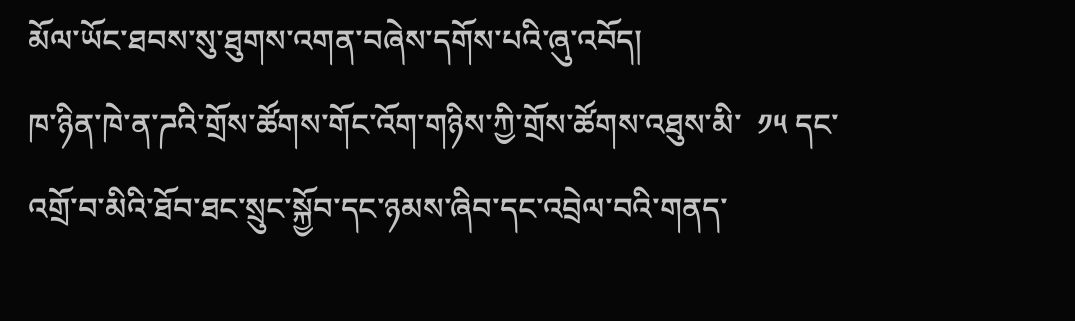མོལ་ཡོང་ཐབས་སུ་ཐུགས་འགན་བཞེས་དགོས་པའི་ཞུ་འབོད།
ཁ་ཉིན་ཁེ་ན་ཌའི་གྲོས་ཚོགས་གོང་འོག་གཉིས་ཀྱི་གྲོས་ཚོགས་འཐུས་མི་  ༡༥ དང་འགྲོ་བ་མིའི་ཐོབ་ཐང་སྲུང་སྐྱོབ་དང་ཉམས་ཞིབ་དང་འབྲེལ་བའི་གནད་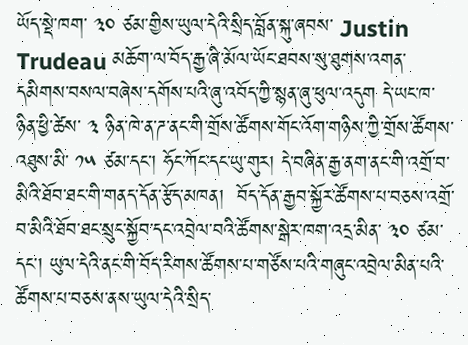ཡོད་སྡེ་ཁག་ ༣༠ ཙམ་གྱིས་ཡུལ་དེའི་སྲིད་བློན་སྐུ་ཞབས་ Justin Trudeau མཆོག་ལ་བོད་རྒྱ་ཞི་མོལ་ཡོང་ཐབས་སུ་ཐུགས་འགན་དམིགས་བསལ་བཞེས་དགོས་པའི་ཞུ་འབོད་ཀྱི་སྙན་ཞུ་ཕུལ་འདུག དེ་ཡང་ཁ་ཉིན་ཕྱི་ཚེས་ ༣ ཉིན་ཁེ་ན་ཌ་ནང་གི་གྲོས་ཚོགས་གོང་འོག་གཉིས་ཀྱི་གྲོས་ཚོགས་འཐུས་མི་ ༡༥ ཙམ་དང་། ཧོང་ཀོང་དང་ཡུ་གུར། དེ་བཞིན་རྒྱ་ནག་ནང་གི་འགྲོ་བ་མིའི་ཐོབ་ཐང་གི་གནད་དོན་རྩོད་མཁན།  བོད་དོན་རྒྱབ་སྐྱོར་ཚོགས་པ་བཅས་འགྲོ་བ་མིའི་ཐོབ་ཐང་སྲུང་སྐྱོབ་དང་འབྲེལ་བའི་ཚོགས་སྒེར་ཁག་འདྲ་མིན་ ༣༠ ཙམ་དང་། ཡུལ་དེའི་ནང་གི་བོད་རིགས་ཚོགས་པ་གཙོས་པའི་གཞུང་འབྲེལ་མིན་པའི་ཚོགས་པ་བཅས་ནས་ཡུལ་དེའི་སྲིད་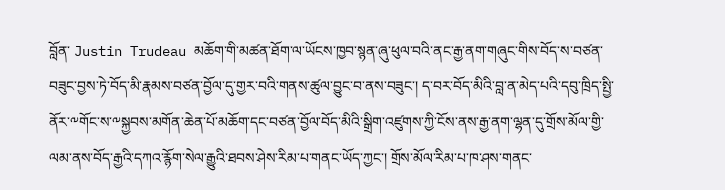བློན་ Justin Trudeau མཆོག་གི་མཚན་ཐོག་ལ་ཡོངས་ཁྱབ་སྙན་ཞུ་ཕུལ་བའི་ནང་རྒྱ་ནག་གཞུང་གིས་བོད་ས་བཙན་བཟུང་བྱས་ཏེ་བོད་མི་རྣམས་བཙན་བྱོལ་དུ་གྱར་བའི་གནས་ཚུལ་བྱུང་བ་ནས་བཟུང་། ད་བར་བོད་མིའི་བླ་ན་མེད་པའི་དབུ་ཁྲིད་སྤྱི་ནོར་༸གོང་ས་༸སྐྱབས་མགོན་ཆེན་པོ་མཆོག་དང་བཙན་བྱོལ་བོད་མིའི་སྒྲིག་འཛུགས་ཀྱི་ངོས་ནས་རྒྱ་ནག་ལྷན་དུ་གྲོས་མོལ་གྱི་ལམ་ནས་བོད་རྒྱའི་དཀའ་རྙོག་སེལ་རྒྱུའི་ཐབས་ཤེས་རིམ་པ་གནང་ཡོད་ཀྱང་། གྲོས་མོལ་རིམ་པ་ཁ་ཤས་གནང་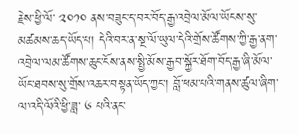རྗེས་ཕྱི་ལོ་ ༢༠༡༠ ནས་བཟུང་ད་བར་བོད་རྒྱ་འབྲེལ་མོལ་ཡོངས་སུ་མཚམས་ཆད་ཡོད་པ། དེའི་བར་ན་སྔ་ལོ་ཡུལ་དེའི་གྲོས་ཚོགས་ཀྱི་རྒྱ་ནག་འབྲེལ་ལམ་ཚོགས་ཆུང་ངོས་ནས་སྤྱི་མོས་རྒྱབ་སྐྱོར་ཐོག་བོད་རྒྱ་ཞི་མོལ་ཡོང་ཐབས་སུ་གྲོས་འཆར་བསྟན་ཡོད་ཀྱང་། བློ་ཕམ་པའི་གནས་ཚུལ་ཞིག་ལ་འདི་ལོའི་ཕྱི་ཟླ་ ༦ པའི་ནང་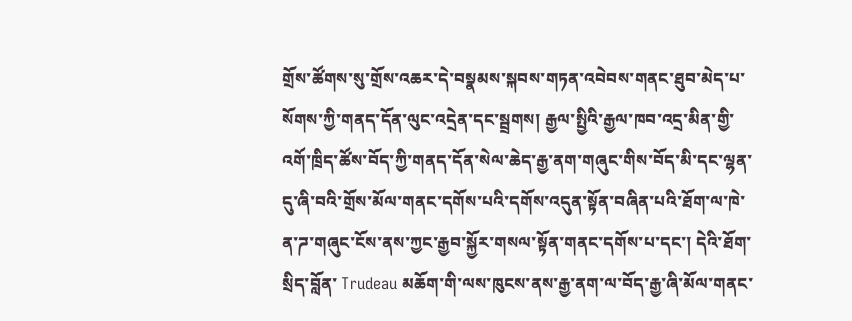གྲོས་ཚོགས་སུ་གྲོས་འཆར་དེ་བསྣམས་སྐབས་གཏན་འབེབས་གནང་ཐུབ་མེད་པ་སོགས་ཀྱི་གནད་དོན་ལུང་འདྲེན་དང་སྦྲགས། རྒྱལ་སྤྱིའི་རྒྱལ་ཁབ་འདྲ་མིན་གྱི་འགོ་ཁྲིད་ཚོས་བོད་ཀྱི་གནད་དོན་སེལ་ཆེད་རྒྱ་ནག་གཞུང་གིས་བོད་མི་དང་ལྷན་དུ་ཞི་བའི་གྲོས་མོལ་གནང་དགོས་པའི་དགོས་འདུན་སྟོན་བཞིན་པའི་ཐོག་ལ་ཁེ་ན་ཌ་གཞུང་ངོས་ནས་ཀྱང་རྒྱབ་སྐྱོར་གསལ་སྟོན་གནང་དགོས་པ་དང་། དེའི་ཐོག་སྲིད་བློན་ Trudeau མཆོག་གི་ལས་ཁུངས་ནས་རྒྱ་ནག་ལ་བོད་རྒྱ་ཞི་མོལ་གནང་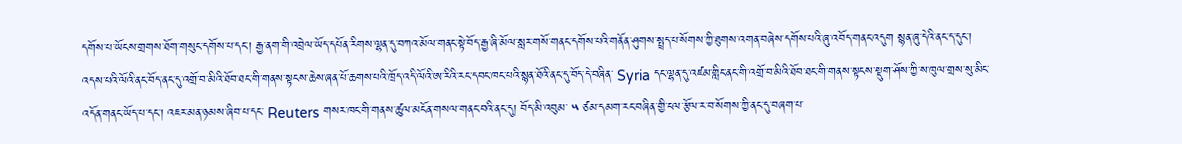དགོས་པ་ཡོངས་གྲགས་ཐོག་གསུང་དགོས་པ་དང་། རྒྱ་ནག་གི་འབྲེལ་ཡོད་དཔོན་རིགས་ལྷན་དུ་བཀའ་མོལ་གནང་སྟེ་བོད་རྒྱ་ཞི་མོལ་སླར་གསོ་གནང་དགོས་པའི་གནོན་ཤུགས་སྤྲད་པ་སོགས་ཀྱི་ཐུགས་འགན་བཞེས་དགོས་པའི་ཞུ་འབོད་གནང་འདུག སྙན་ཞུ་དེའི་ནང་ད་དུང་། འདས་པའི་ལོའི་ནང་བོད་ནང་དུ་འགྲོ་བ་མིའི་ཐོབ་ཐང་གི་གནས་སྟངས་ཆེས་ཞན་པོ་ཆགས་པའི་ཁྲོད་འདི་ལོའི་ཨ་རིའི་རང་དབང་ཁང་པའི་སྙན་ཐོའི་ནང་དུ་བོད་དེ་བཞིན་ Syria དང་ལྷན་དུ་འཛམ་གླིང་ནང་གི་འགྲོ་བ་མིའི་ཐོབ་ཐང་གི་གནས་སྟངས་སྡུག་ཤོས་ཀྱི་ས་ཁུལ་གྲས་སུ་མིང་འདོན་གནང་ཡོད་པ་དང་། འཇར་མན་ཉམས་ཞིབ་པ་དང་ Reuters གསར་ཁང་གི་གནས་ཚུལ་མངོན་གསལ་གནང་བའི་ནང་དུ། བོད་མི་འབུམ་ ༥ ཙམ་དམག་རང་བཞིན་གྱི་ངལ་རྩོལ་ར་བ་སོགས་ཀྱི་ནང་དུ་བཞག་པ་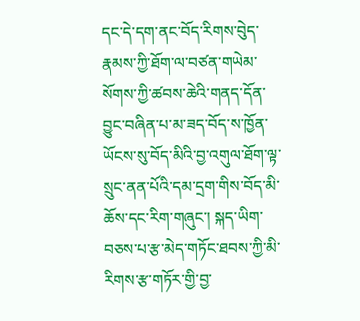དང་དེ་དག་ནང་བོད་རིགས་བེུད་རྣམས་ཀྱི་ཐོག་ལ་བཙན་གཡེམ་སོགས་ཀྱི་ཚབས་ཆེའི་གནད་དོན་བྱུང་བཞིན་པ་མ་ཟད་བོད་ས་ཁྱོན་ཡོངས་སུ་བོད་མིའི་བྱ་འགུལ་ཐོག་ལྟ་སྲུང་ནན་པོའི་དམ་དྲག་གིས་བོད་མི་ཆོས་དང་རིག་གཞུང་། སྐད་ཡིག་བཅས་པ་རྩ་མེད་གཏོང་ཐབས་ཀྱི་མི་རིགས་རྩ་གཏོར་གྱི་བྱ་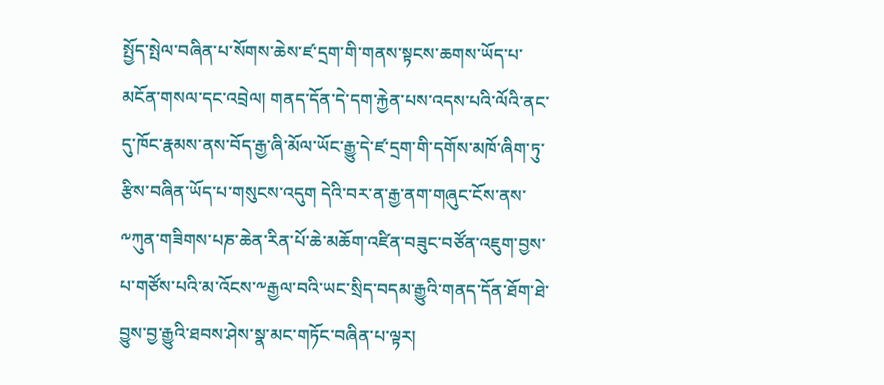སྤྱོད་སྤེལ་བཞིན་པ་སོགས་ཆེས་ཛ་དྲག་གི་གནས་སྟངས་ཆགས་ཡོད་པ་མངོན་གསལ་དང་འབྲེལ། གནད་དོན་དེ་དག་རྐྱེན་པས་འདས་པའི་ལོའི་ནང་དུ་ཁོང་རྣམས་ནས་བོད་རྒྱ་ཞི་མོལ་ཡོང་རྒྱུ་དེ་ཛ་དྲག་གི་དགོས་མཁོ་ཞིག་ཏུ་རྩིས་བཞིན་ཡོད་པ་གསུངས་འདུག དེའི་བར་ན་རྒྱ་ནག་གཞུང་ངོས་ནས་ ༸ཀུན་གཟིགས་པཎ་ཆེན་རིན་པོ་ཆེ་མཆོག་འཛིན་བཟུང་བཙོན་འཇུག་བྱས་པ་གཙོས་པའི་མ་འོངས་༸རྒྱལ་བའི་ཡང་སྲིད་བདམ་རྒྱུའི་གནད་དོན་ཐོག་ཐེ་བྱུས་བྱ་རྒྱུའི་ཐབས་ཤེས་སྣ་མང་གཏོང་བཞིན་པ་ལྟར།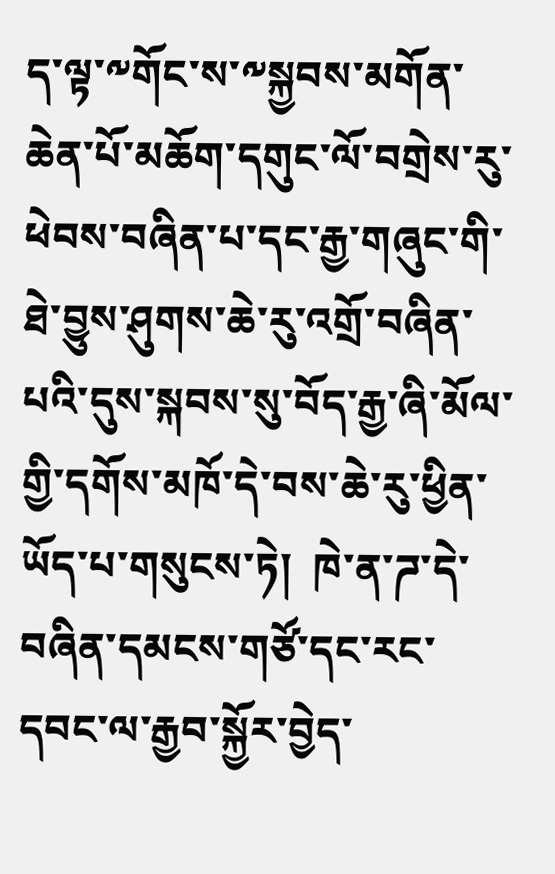ད་ལྟ་༸གོང་ས་༸སྐྱབས་མགོན་ཆེན་པོ་མཆོག་དགུང་ལོ་བགྲེས་རུ་ཕེབས་བཞིན་པ་དང་རྒྱ་གཞུང་གི་ཐེ་བྱུས་ཤུགས་ཆེ་རུ་འགྲོ་བཞིན་པའི་དུས་སྐབས་སུ་བོད་རྒྱ་ཞི་མོལ་གྱི་དགོས་མཁོ་དེ་བས་ཆེ་རུ་ཕྱིན་ཡོད་པ་གསུངས་ཏེ།  ཁེ་ན་ཌ་དེ་བཞིན་དམངས་གཙོ་དང་རང་དབང་ལ་རྒྱབ་སྐྱོར་བྱེད་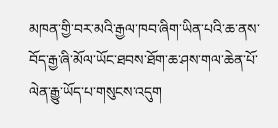མཁན་གྱི་བར་མའི་རྒྱལ་ཁབ་ཞིག་ཡིན་པའི་ཆ་ནས་བོད་རྒྱ་ཞི་མོལ་ཡོང་ཐབས་ཐོག་ཆ་ཤས་གལ་ཆེན་པོ་ལེན་རྒྱུ་ཡོད་པ་གསུངས་འདུག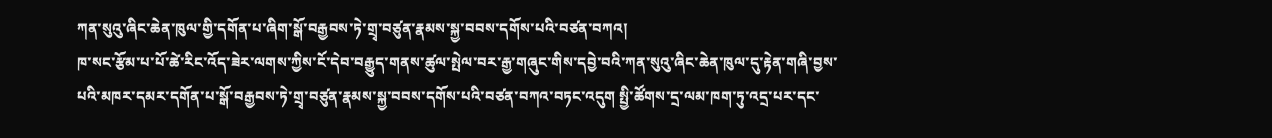ཀན་སུའུ་ཞིང་ཆེན་ཁུལ་གྱི་དགོན་པ་ཞིག་སྒོ་བརྒྱབས་ཏེ་གྲྭ་བཙུན་རྣམས་སྐྱ་བབས་དགོས་པའི་བཙན་བཀའ།
ཁ་སང་རྩོམ་པ་པོ་ཚེ་རིང་འོད་ཟེར་ལགས་ཀྱིས་ངོ་དེབ་བརྒྱུད་གནས་ཚུལ་སྤེལ་བར་རྒྱ་གཞུང་གིས་དབྱེ་བའི་ཀན་སུའུ་ཞིང་ཆེན་ཁུལ་དུ་རྟེན་གཞི་བྱས་པའི་མཁར་དམར་དགོན་པ་སྒོ་བརྒྱབས་ཏེ་གྲྭ་བཙུན་རྣམས་སྐྱ་བབས་དགོས་པའི་བཙན་བཀའ་བཏང་འདུག སྤྱི་ཚོགས་དྲ་ལམ་ཁག་ཏུ་འདྲ་པར་དང་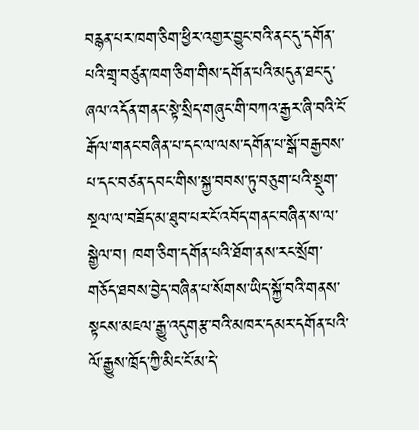བརྙན་པར་ཁག་ཅིག་ཕྱིར་འགྱར་བྱུང་བའི་ནང་དུ་དགོན་པའི་གྲྭ་བཙུན་ཁག་ཅིག་གིས་དགོན་པའི་མདུན་ཐང་དུ་ཞལ་འདོན་གནང་སྟེ་སྲིད་གཞུང་གི་བཀའ་རྒྱར་ཞི་བའི་ངོ་རྒོལ་གནང་བཞིན་པ་དང་ལ་ལས་དགོན་པ་སྒོ་བརྒྱབས་པ་དང་བཙན་དབང་གིས་སྐྱ་བབས་ཏུ་བཅུག་པའི་སྡུག་སྔལ་ལ་བཟོད་མ་ཐུབ་པར་ངོ་འབོད་གནང་བཞིན་ས་ལ་སྒྱེལ་བ། ཁག་ཅིག་དགོན་པའི་ཐོག་ནས་རང་སྲོག་གཅོད་ཐབས་བྱེད་བཞིན་པ་སོགས་ཡིད་སྐྱོ་བའི་གནས་སྟངས་མཇལ་རྒྱུ་འདུགརྩ་བའི་མཁར་དམར་དགོན་པའི་ལོ་རྒྱུས་ཁྲོད་ཀྱི་མིང་ངོ་མ་དེ་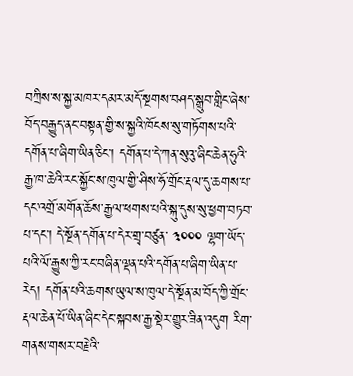བཀྲིས་ས་སྐྱ་མཁར་དམར་མདོ་སྔགས་བཤད་སྒྲུབ་གླིང་ཞེས་བོད་བརྒྱུད་ནང་བསྟན་གྱི་ས་སྐྱའི་ཁོངས་སུ་གཏོགས་པའི་དགོན་པ་ཞིག་ཡིན་ཅིང་། དགོན་པ་དེ་ཀན་སུའུ་ཞིང་ཆེན་ཧུའི་རྒྱ་ཁ་ཆེའི་རང་སྐྱོང་ས་ཁུལ་གྱི་ཤིས་ཧོ་གྲོང་རྡལ་དུ་ཆགས་པ་དང་འགྲོ་མགོན་ཆོས་རྒྱལ་ཕགས་པའི་སྐུ་དུས་སུ་ཕྱག་བཏབ་པ་དང་། དེ་སྔོན་དགོན་པ་དེར་གྲྭ་བཙུན་ ༣༠༠༠ ལྷག་ཡོད་པའི་ལོ་རྒྱུས་ཀྱི་རང་བཞིན་ལྡན་པའི་དགོན་པ་ཞིག་ཡིན་པ་རེད། དགོན་པའི་ཆགས་ཡུལ་ས་ཁུལ་དེ་སྔོན་མ་བོད་ཀྱི་གྲོང་རྡལ་ཆེན་པོ་ཡིན་ཞིང་དེང་སྐབས་རྒྱ་སྡེར་གྱུར་ཟིན་འདུག རིག་གནས་གསར་བརྗེའི་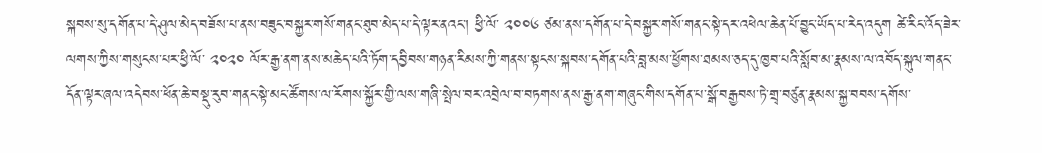སྐབས་སུ་དགོན་པ་དེ་ཤུལ་མེད་བཟོས་པ་ནས་བཟུང་བསྐྱར་གསོ་གནང་ཐུབ་མེད་པ་དེ་ལྟར་ནའང་། ཕྱི་ལོ་ ༢༠༠༦ ཙམ་ནས་དགོན་པ་དེ་བསྐྱར་གསོ་གནང་སྟེ་དར་འཕེལ་ཆེན་པོ་བྱུང་ཡོད་པ་རེད་འདུག ཚེ་རིང་འོད་ཟེར་ལགས་ཀྱིས་གསུངས་པར་ཕྱི་ལོ་ ༢༠༢༠ ལོར་རྒྱ་ནག་ནས་མཆེད་པའི་ཏོག་དབྱིབས་གཉན་རིམས་ཀྱི་གནས་སྟངས་སྐབས་དགོན་པའི་བླ་མས་ཕྱོགས་ཐམས་ཅད་དུ་ཁྱབ་པའི་སློབ་མ་རྣམས་ལ་འབོད་སྐུལ་གནང་དོན་ལྟར་ཞལ་འདེབས་ཕོན་ཆེ་བསྡུ་རུབ་གནང་སྟེ་མང་ཚོགས་ལ་རོགས་སྐྱོར་གྱི་ལས་གཞི་སྤེལ་བར་འབྲེལ་བ་བཏགས་ནས་རྒྱ་ནག་གཞུང་གིས་དགོན་པ་སྒོ་བརྒྱབས་ཏེ་གྲྭ་བཙུན་རྣམས་སྐྱ་བབས་དགོས་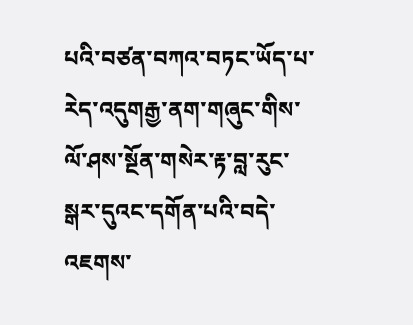པའི་བཙན་བཀའ་བཏང་ཡོད་པ་རེད་འདུགརྒྱ་ནག་གཞུང་གིས་ལོ་ཤས་སྔོན་གསེར་རྟ་བླ་རུང་སྒར་དུའང་དགོན་པའི་བདེ་འཇགས་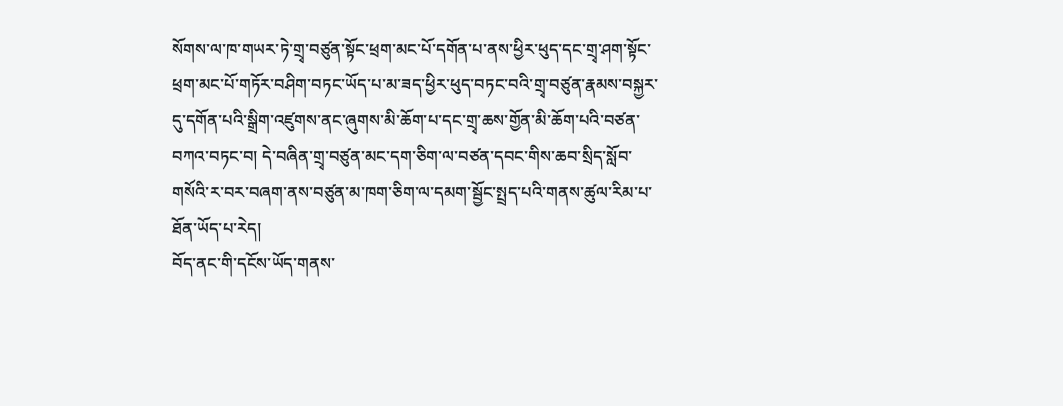སོགས་ལ་ཁ་གཡར་ཏེ་གྲྭ་བཙུན་སྟོང་ཕྲག་མང་པོ་དགོན་པ་ནས་ཕྱིར་ཕུད་དང་གྲྭ་ཤག་སྟོང་ཕྲག་མང་པོ་གཏོར་བཤིག་བཏང་ཡོད་པ་མ་ཟད་ཕྱིར་ཕུད་བཏང་བའི་གྲྭ་བཙུན་རྣམས་བསྐྱར་དུ་དགོན་པའི་སྒྲིག་འཛུགས་ནང་ཞུགས་མི་ཆོག་པ་དང་གྲྭ་ཆས་གྱོན་མི་ཆོག་པའི་བཙན་བཀའ་བཏང་བ། དེ་བཞིན་གྲྭ་བཙུན་མང་དག་ཅིག་ལ་བཙན་དབང་གིས་ཆབ་སྲིད་སློབ་གསོའི་ར་བར་བཞག་ནས་བཙུན་མ་ཁག་ཅིག་ལ་དམག་སྦྱོང་སྤྲད་པའི་གནས་ཚུལ་རིམ་པ་ཐོན་ཡོད་པ་རེད།
བོད་ནང་གི་དངོས་ཡོད་གནས་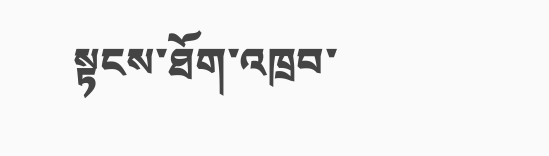སྟངས་ཐོག་འཁྲབ་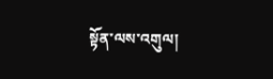སྟོན་ལས་འགུལ།